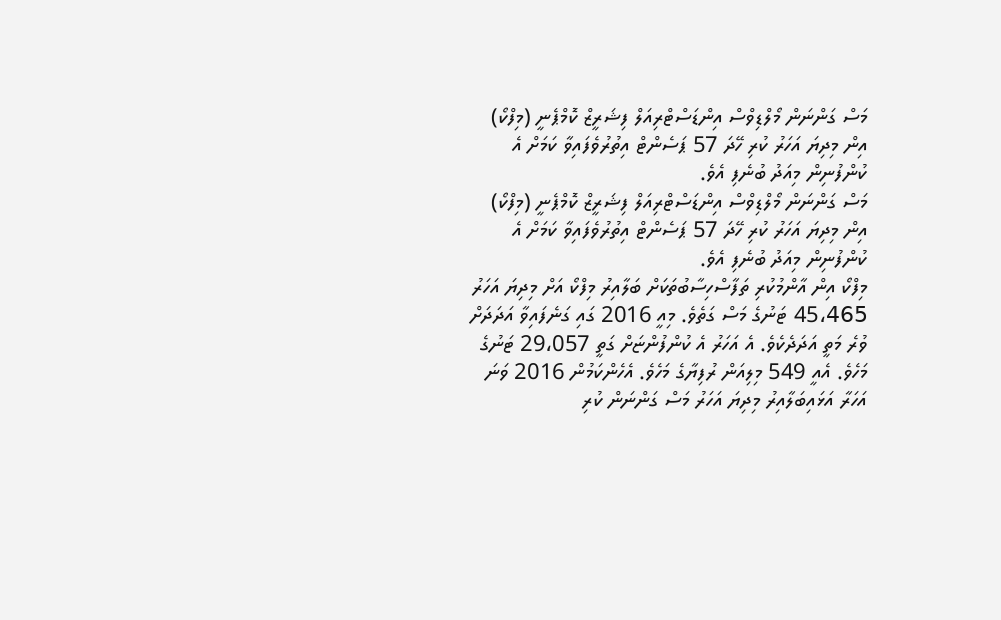މަސް ގަންނަން މޯލްޑިވްސް އިންޑަސްޓްރިއަލް ފިޝަރީޒް ކޮމްޕެނީ (މިފްކޯ) އިން މިދިޔަ އަހަރު ކުރި ހޭދަ 57 ޕަސެންޓް އިތުރުވެފައިވާ ކަމަށް އެ ކުންފުނިން މިއަދު ބުނެފި އެވެ.
މަސް ގަންނަން މޯލްޑިވްސް އިންޑަސްޓްރިއަލް ފިޝަރީޒް ކޮމްޕެނީ (މިފްކޯ) އިން މިދިޔަ އަހަރު ކުރި ހޭދަ 57 ޕަސެންޓް އިތުރުވެފައިވާ ކަމަށް އެ ކުންފުނިން މިއަދު ބުނެފި އެވެ.
މިފްކޯ އިން އާންމުކުރި ތަފާސްހިސާބުތަކަށް ބަލާއިރު މިފްކޯ އަށް މިދިޔަ އަހަރު 45،465 ޓަނުގެ މަސް ގަތެވެ. މިއީ 2016 ގައި ގަނެފައިވާ އަދަދަށް ވުރެ މަތީ އަދަދެކެވެ. އެ އަހަރު އެ ކުންފުންޏަށް ގަތީ 29،057 ޓަނުގެ މަހެވެ. އެއީ 549 މިލިއަން ރުފިޔާގެ މަހެވެ. އެހެންކަމުން 2016 ވަނަ އަހަރާ އަޅައިބަލާއިރު މިދިޔަ އަހަރު މަސް ގަންނަން ކުރި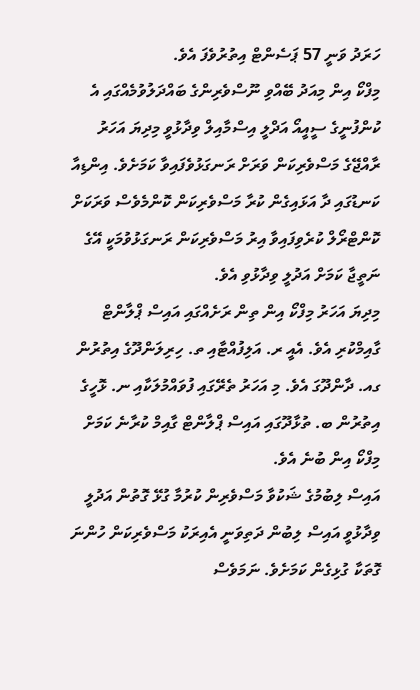ހަރަދު ވަނީ 57 ޕަސެންޓް އިތުރުވެފަ އެވެ.
މިފްކޯ އިން މިއަދު ބޭއްވި ނޫސްވެރިންގެ ބައްދަލުވުމެއްގައި އެ ކުންފުނީގެ ސީއީއޯ އަދްލީ އިސްމާއިލް ވިދާޅުވީ މިދިޔަ އަހަރު ރާއްޖޭގެ މަސްވެރިކަން ވަރަށް ރަނގަޅުވެފައިވާ ކަމަށެވެ. އިންޑިއާ ކަނޑުގައި ދާ އަޅައިގެން ކުރާ މަސްވެރިކަން ކޮންމެވެސް ވަރަކަށް ކޮންޓްރޯލް ކުރެވިފައިވާ އިރު މަސްވެރިކަން ރަނގަޅުވުމަކީ އޭގެ ނަތީޖާ ކަމަށް އަދުލީ ވިދާޅުވި އެވެ.
މިދިޔަ އަހަރު މިފްކޯ އިން ތިން ރަށެއްގައި އައިސް ޕްލާންޓް ގާއިމްކުރި އެވެ. އެއީ ރ. އަލިފުއްޓާއި ތ. ހިރިލަންދޫގެ އިތުރުން ގއ. ދާންދޫގަ އެވެ. މި އަހަރު ތެރޭގައި ފުވައްމުލަކާއި ނ. ޅޮހީގެ އިތުރުން ބ. ތުޅާދޫގައި އައިސް ޕްލާންޓް ގާއިމް ކުރާނެ ކަމަށް މިފްކޯ އިން ބުނެ އެވެ.
އައިސް ލިބުމުގެ ޝަކުވާ މަސްވެރިން ކުރުމާ ގުޅޭ ގޮތުން އަދުލީ ވިދާޅުވީ އައިސް ލިބުން ދަތިވަނީ އެއިރަކު މަސްވެރިކަން ހުންނަ ގޮތަކާ ގުޅިގެން ކަމަށެވެ. ނަމަވެސް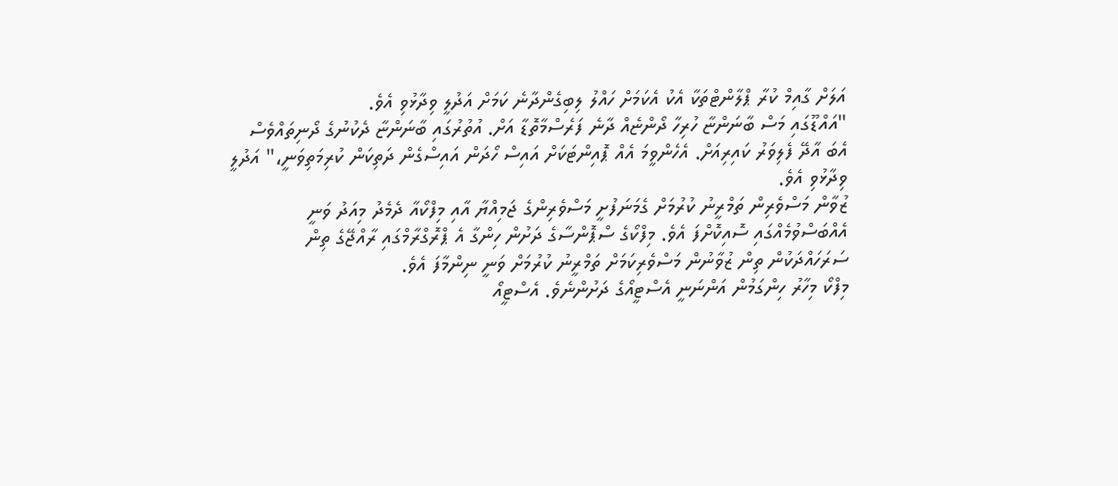އަލަށް ގާއިމް ކުރާ ޕްލާންޓްތަކާ އެކު އެކަމަށް ހައްލު ލިބިގެންދާނެ ކަމަށް އަދުލީ ވިދާޅުވި އެވެ.
"އައްޑޫގައި މަސް ބާނަންޏާ ހުރިހާ ދޯންޏެއް ދާނެ ފަރެސްމާތޮޑާ އަށް. އުތުރުގައި ބާނަންޏާ ދެކުނުގެ ދޯނިތައްވެސް އެބަ އާދޭ ފެލިވަރު ކައިރިއަށް. އެހެންވީމަ އެއް ޕޮއިންޓަކަށް އައިސް ހޯދަން އައިސްގެން ދަތިކަން ކުރިމަތިވަނީ،" އަދުލީ ވިދާޅުވި އެވެ.
ޒުވާން މަސްވެރިން ތަމްރީނު ކުރުމަށް ގެމަނަފުށީ މަސްވެރިންގެ ޖަމިއްޔާ އާއި މިފްކޯއާ ދެމެދު މިއަދު ވަނީ އެއްބަސްވުމެއްގައި ސޮއިކޮށްފަ އެވެ. މިފްކޯގެ ސްޕޮންސާގެ ދަށުން ހިންގާ އެ ޕްރޮގްރާމްގައި ރާއްޖޭގެ ތިން ސަރަހައްދަކުން ތިން ޒުވާނުން މަސްވެރިކަމަށް ތަމްރީނު ކުރުމަށް ވަނީ ނިންމާފަ އެވެ.
މިފްކޯ މިހާރު ހިންގަމުން އަންނަނީ އެސްޓީއޯގެ ދަށުންނެވެ. އެސްޓީއޯ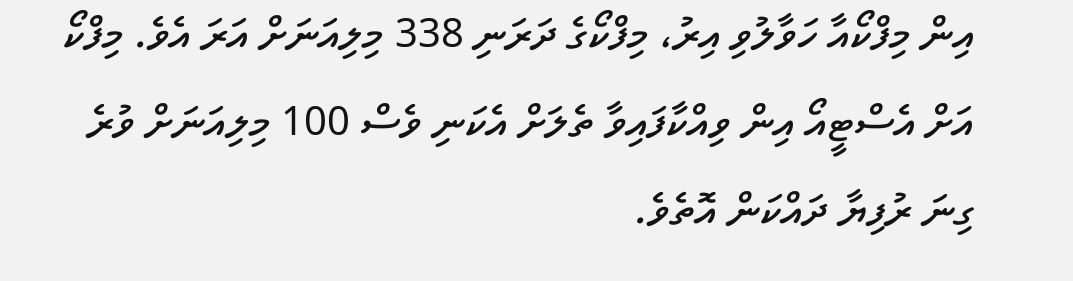އިން މިފްކޯއާ ހަވާލުވި އިރު، މިފްކޯގެ ދަރަނި 338 މިލިއަނަށް އަރަ އެވެ. މިފްކޯ އަށް އެސްޓީއޯ އިން ވިއްކާފައިވާ ތެލަށް އެކަނި ވެސް 100 މިލިއަނަށް ވުރެ ގިނަ ރުފިޔާ ދައްކަން އޮތެވެ.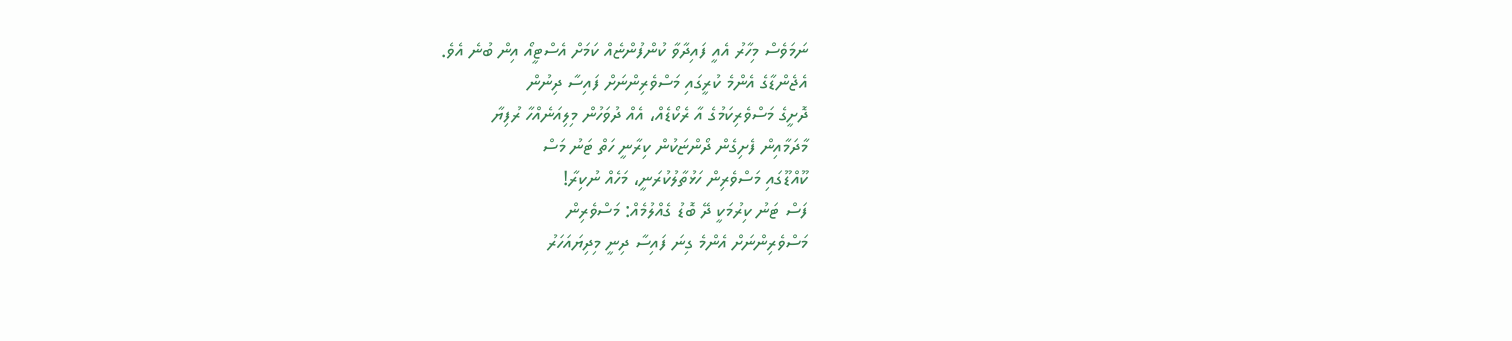ނަމަވެސް މިހާރު އެއީ ފައިދާވާ ކުންފުންޏެއް ކަމަށް އެސްޓީއޯ އިން ބުނެ އެވެ.
އެޖެންޑާގެ އެންމެ ކުރީގައި މަސްވެރިންނަށް ފައިސާ ދިނުން
ދޮށީގެ މަސްވެރިކަމުގެ އާ ރެކޯޑެއް، އެއް ދުވަހުން މިލިއަނެއްހާ ރުފިޔާ
މާދަމާއިން ފެށިގެން ދޯންޏަކުން ކިރާނީ ހަތް ޓަނު މަސް
ކޫއްޑޫގައި މަސްވެރިން ހަޅުތާލުކުރަނީ، މަހެއް ނުކިރާ!
ފަސް ޓަނު ކިރުމަކީ ދޭ ބޮޑު ގެއްލުމެއް: މަސްވެރިން
މަސްވެރިންނަށް އެންމެ ގިނަ ފައިސާ ދިނީ މިދިޔައަހަރު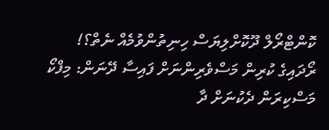ކޮންޓްރޯލް ދޫކޮށްލިޔަސް ހިނިތުންވުމެއް ނެތް؟!
ރޯދައިގެ ކުރިން މަސްވެރިންނަށް ފައިސާ ދޭނަން: މިފްކޯ
މަސްކިރަން ދެކުނަށް ދާ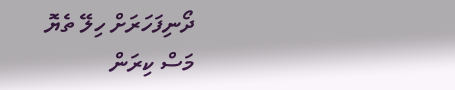ދޯނިފަހަރަށް ހިލޭ ތެޔޮ
މަސް ކިރަން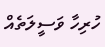ހުރިހާ ވަސީލަތެއް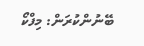ބޭނުންކުރަން: މިފްކޯ